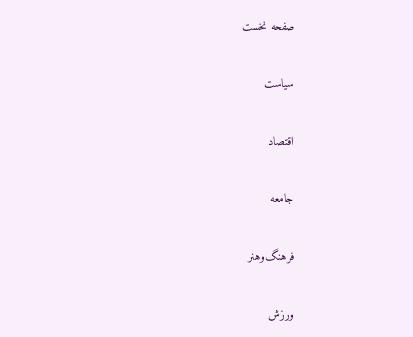صفحه نخست

سیاست

اقتصاد

جامعه

فرهنگ‌وهنر

ورزش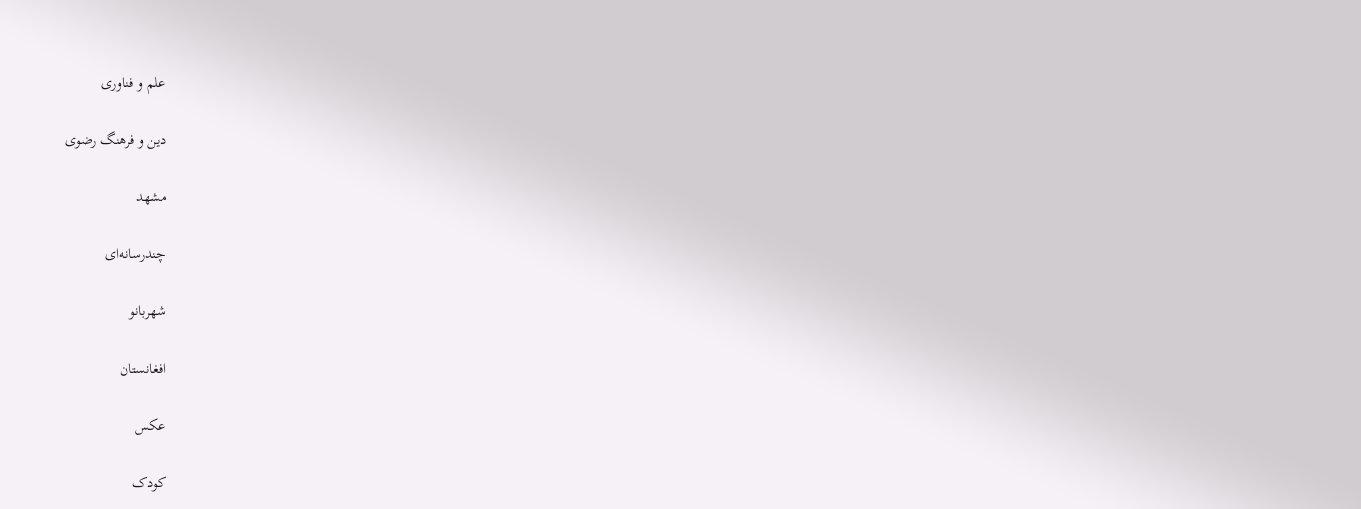علم و فناوری

دین و فرهنگ رضوی

مشهد

چندرسانه‌ای

شهربانو

افغانستان

عکس

کودک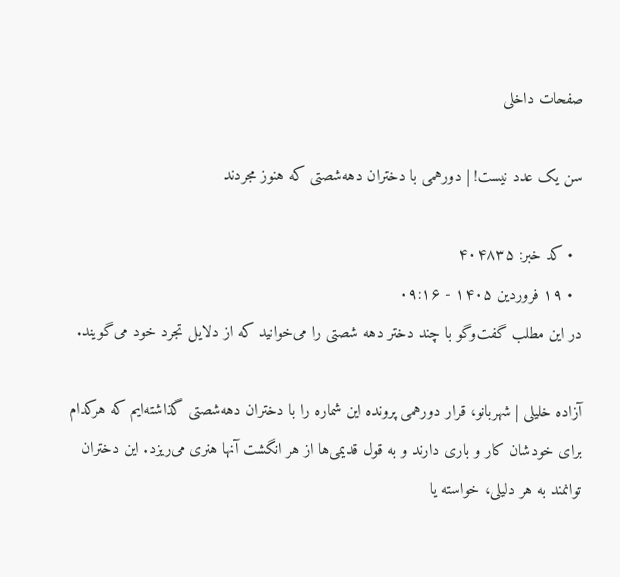صفحات داخلی

سن یک عدد نیست! | دورهمی با دختران دهه‌شصتی که هنوز مجردند

  • کد خبر: ۴۰۴۸۳۵
  • ۱۹ فروردين ۱۴۰۵ - ۰۹:۱۶
در این مطلب گفت‌و‌گو با چند دختر دهه شصتی را می‌خوانید که از دلایل تجرد خود می‌گویند.

آزاده خلیلی | شهربانو، قرار دورهمی پرونده این شماره را با دختران دهه‌شصتی گذاشته‌ایم که هرکدام برای خودشان کار و باری دارند و به قول قدیمی‌ها از هر انگشت آنها هنری می‌ریزد. این دختران توانمند به هر دلیلی، خواسته یا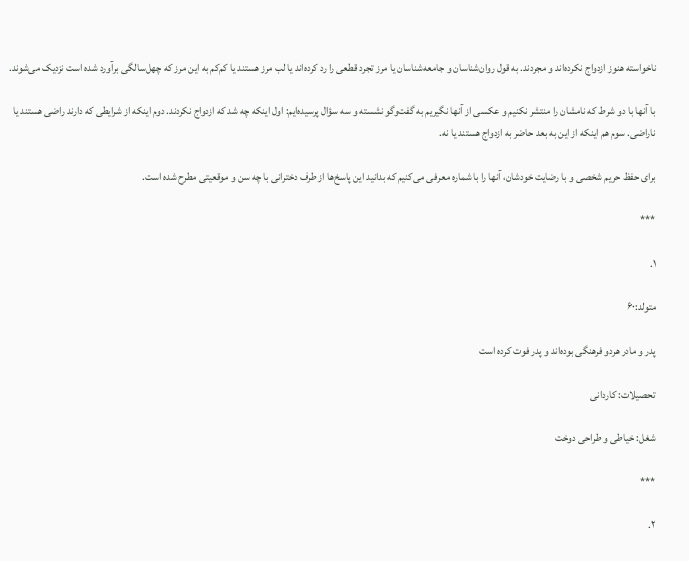ناخواسته هنوز ازدواج نکرده‌اند و مجردند. به قول روان‌شناسان و جامعه‌شناسان یا مرز تجرد قطعی را رد کرده‌اند یا لب مرز هستند یا کم‌کم به این مرز که چهل‌سالگی برآورد شده است نزدیک می‌شوند.

با آنها با دو شرط که نامشان را منتشر نکنیم و عکسی از آنها نگیریم به گفت‌و‌گو نشسته و سه سؤال پرسیده‌ایم: اول اینکه چه شد که ازدواج نکردند. دوم اینکه از شرایطی که دارند راضی هستند یا ناراضی. سوم هم اینکه از این به بعد حاضر به ازدواج هستند یا نه.

برای حفظ حریم شخصی و با رضایت خودشان، آنها را با شماره معرفی می‌کنیم که بدانید این پاسخ‌ها از طرف دخترانی با چه سن و موقعیتی مطرح شده است.

***

۱.

متولد:۶۰

پدر و مادر هردو فرهنگی بوده‌اند و پدر فوت کرده است

تحصیلات: کاردانی

شغل: خیاطی و طراحی دوخت

***

۲.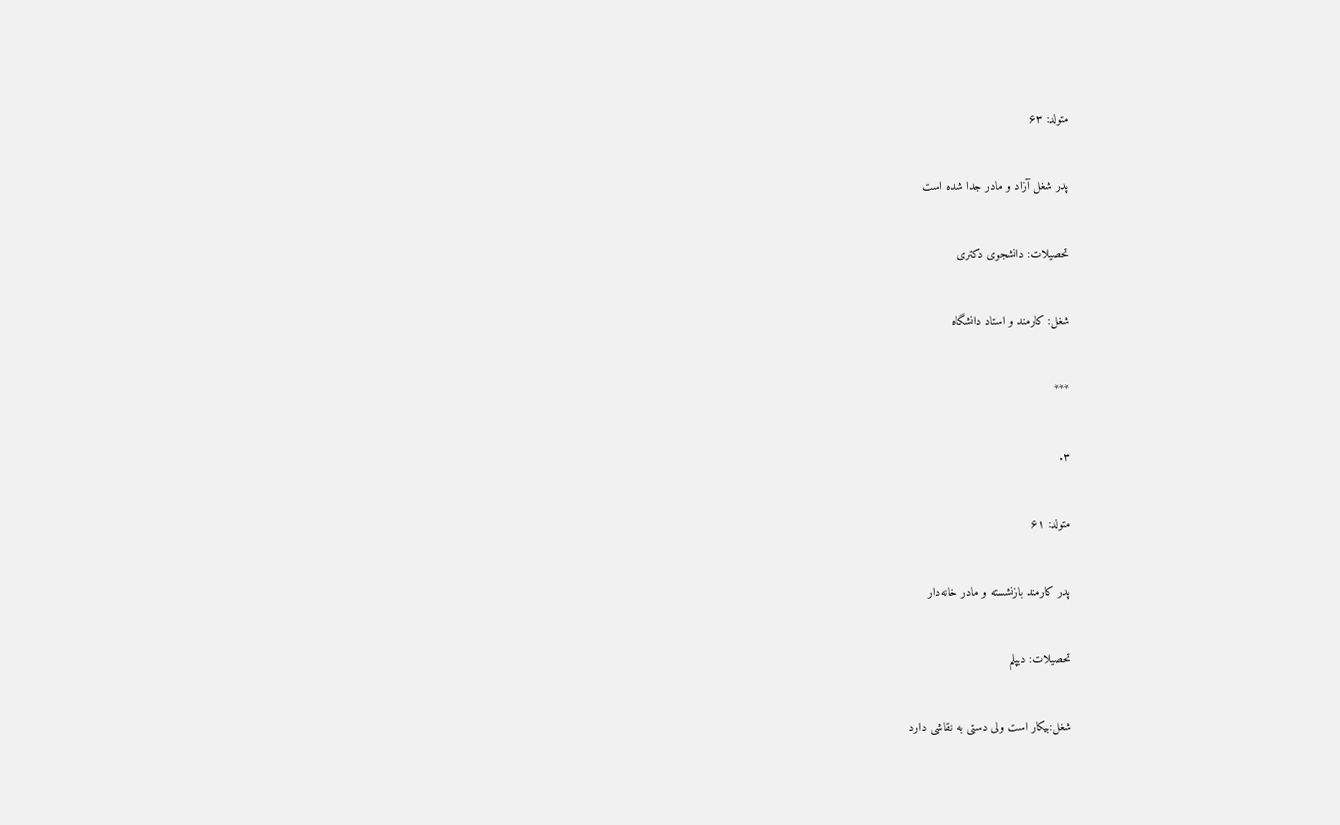متولد: ۶۳

پدر شغل آزاد و مادر جدا شده است

تحصیلات: دانشجوی دکتری

شغل: کارمند و استاد دانشگاه

***

۳.

متولد: ۶۱

پدر کارمند بازنشسته و مادر خانه‌دار

تحصیلات: دیپلم

شغل:بیکار است ولی دستی به نقاشی دارد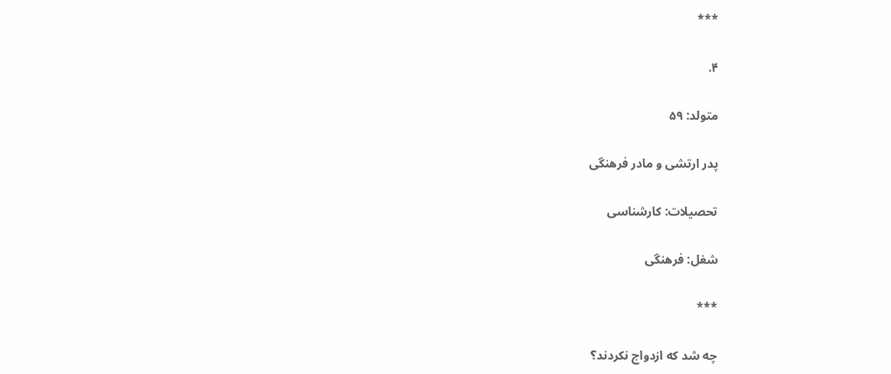***

۴.

متولد: ۵۹

پدر ارتشی و مادر فرهنگی

تحصیلات: کارشناسی

شغل: فرهنگی

***

چه شد که ازدواج نکردند؟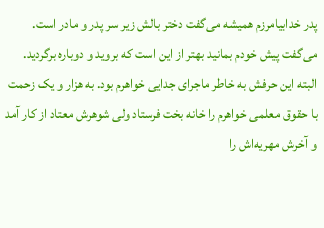پدر خدابیامرزم همیشه می‌گفت دختر بالش زیر سر پدر و مادر است. می‌گفت پیش خودم بمانید بهتر از این است که بروید و دوباره برگردید. البته این حرفش به خاطر ماجرای جدایی خواهرم بود. به هزار و یک زحمت با حقوق معلمی خواهرم را خانه بخت فرستاد ولی شوهرش معتاد از کار آمد و آخرش مهریه‌اش را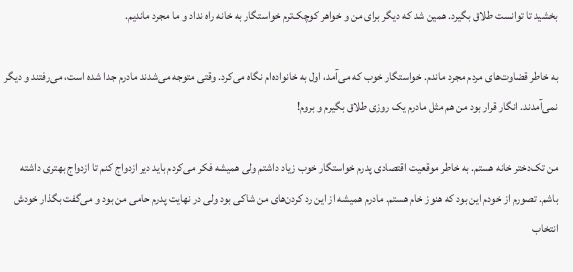بخشید تا توانست طلاق بگیرد. همین شد که دیگر برای من و خواهر کوچک‌ترم خواستگار به خانه راه نداد و ما مجرد ماندیم.

به خاطر قضاوت‌های مردم مجرد ماندم. خواستگار خوب که می‌آمد، اول به خانواده‌ام نگاه می‌کرد. وقتی متوجه می‌شدند مادرم جدا شده است، می‌رفتند و دیگر نمی‌آمدند. انگار قرار بود من هم مثل مادرم یک روزی طلاق بگیرم و بروم!

من تک‌دختر خانه هستم. به خاطر موقعیت اقتصادی پدرم خواستگار خوب زیاد داشتم ولی همیشه فکر می‌کردم باید دیر ازدواج کنم تا ازدواج بهتری داشته باشم. تصورم از خودم این بود که هنوز خام هستم. مادرم همیشه از این رد کردن‌های من شاکی بود ولی در نهایت پدرم حامی من بود و می‌گفت بگذار خودش انتخاب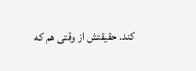کند. حقیقتش از وقتی هم که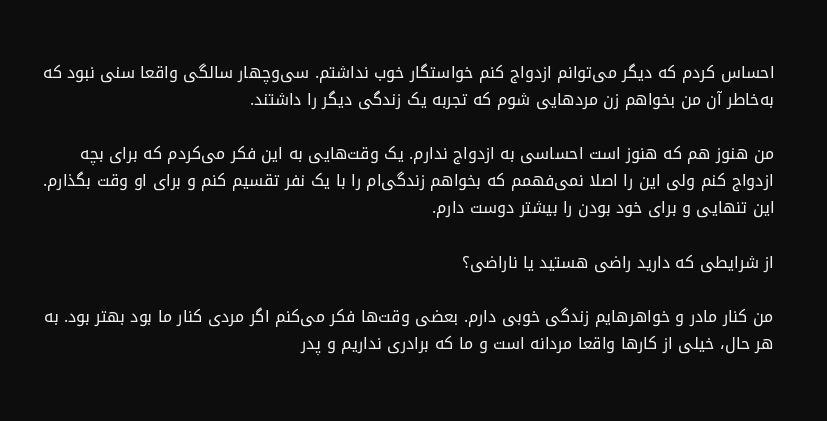احساس کردم که دیگر می‌توانم ازدواج کنم خواستگار خوب نداشتم. سی‌وچهار سالگی واقعا سنی نبود که به‌خاطر آن من بخواهم زن مرد‌هایی شوم که تجربه یک زندگی دیگر را داشتند.

من هنوز هم که هنوز است احساسی به ازدواج ندارم. یک وقت‌هایی به این فکر می‌کردم که برای بچه ازدواج کنم ولی این را اصلا نمی‌فهمم که بخواهم زندگی‌ام را با یک نفر تقسیم کنم و برای او وقت بگذارم. این تنهایی و برای خود بودن را بیشتر دوست دارم.

از شرایطی که دارید راضی هستید یا ناراضی؟

من کنار مادر و خواهرهایم زندگی خوبی دارم. بعضی وقت‌ها فکر می‌کنم اگر مردی کنار ما بود بهتر بود. به هر حال، خیلی از کار‌ها واقعا مردانه است و ما که برادری نداریم و پدر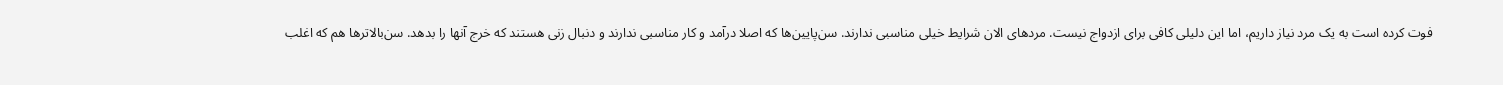فوت کرده است به یک مرد نیاز داریم، اما این دلیلی کافی برای ازدواج نیست. مرد‌های الان شرایط خیلی مناسبی ندارند. سن‌پایین‌ها که اصلا درآمد و کار مناسبی ندارند و دنبال زنی هستند که خرج آنها را بدهد. سن‌بالاتر‌ها هم که اغلب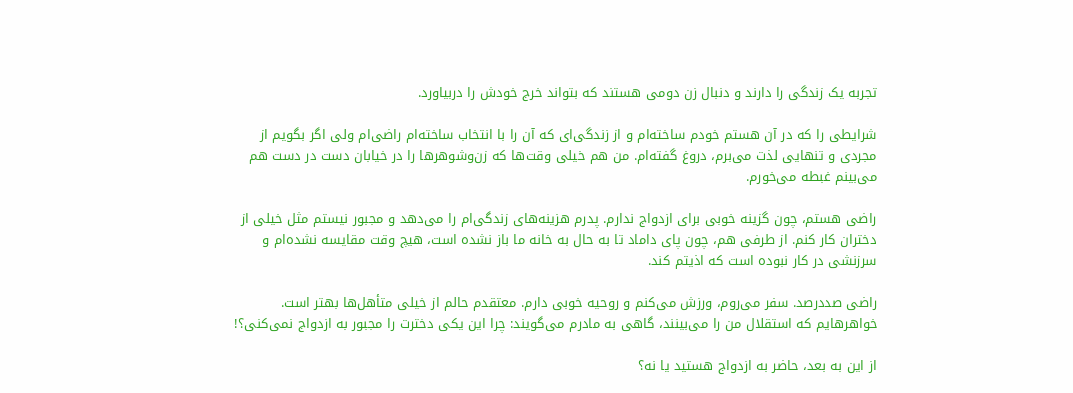تجربه یک زندگی را دارند و دنبال زن دومی هستند که بتواند خرج خودش را دربیاورد.

شرایطی را که در آن هستم خودم ساخته‌ام و از زندگی‌ای که آن را با انتخاب ساخته‌ام راضی‌ام ولی اگر بگویم از مجردی و تنهایی لذت می‌برم، دروغ گفته‌ام. من هم خیلی وقت‌ها که زن‌وشوهر‌ها را در خیابان دست در دست هم می‌بینم غبطه می‌خورم.

راضی هستم، چون گزینه خوبی برای ازدواج ندارم. پدرم هزینه‌های زندگی‌ام را می‌دهد و مجبور نیستم مثل خیلی از دختران کار کنم. از طرفی هم، چون پای داماد تا به حال به خانه ما باز نشده است، هیچ وقت مقایسه نشده‌ام و سرزنشی در کار نبوده است که اذیتم کند.

راضی صددرصد. سفر می‌روم، ورزش می‌کنم و روحیه خوبی دارم. معتقدم حالم از خیلی متأهل‌ها بهتر است. خواهرهایم که استقلال من را می‌بینند، گاهی به مادرم می‌گویند: چرا این یکی دخترت را مجبور به ازدواج نمی‌کنی؟!

از این به بعد، حاضر به ازدواج هستید یا نه؟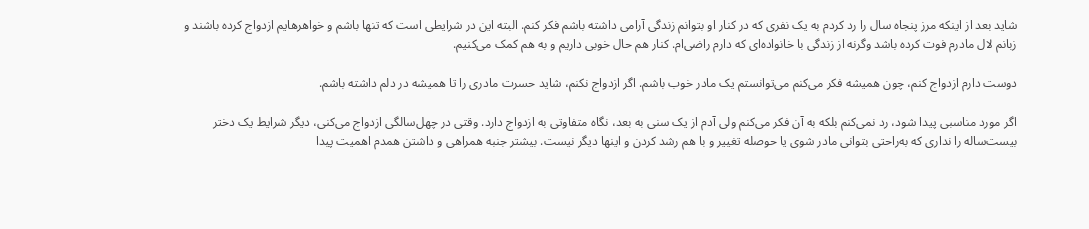شاید بعد از اینکه مرز پنجاه سال را رد کردم به یک نفری که در کنار او بتوانم زندگی آرامی داشته باشم فکر کنم. البته این در شرایطی است که تنها باشم و خواهرهایم ازدواج کرده باشند و زبانم لال مادرم فوت کرده باشد وگرنه از زندگی با خانواده‌ای که دارم راضی‌ام. کنار هم حال خوبی داریم و به هم کمک می‌کنیم.

دوست دارم ازدواج کنم، چون همیشه فکر می‌کنم می‌توانستم یک مادر خوب باشم. اگر ازدواج نکنم، شاید حسرت مادری را تا همیشه در دلم داشته باشم.

اگر مورد مناسبی پیدا شود، رد نمی‌کنم بلکه به آن فکر می‌کنم ولی آدم از یک سنی به بعد، نگاه متفاوتی به ازدواج دارد. وقتی در چهل‌سالگی ازدواج می‌کنی، دیگر شرایط یک دختر بیست‌ساله را نداری که به‌راحتی بتوانی مادر شوی یا حوصله تغییر و با هم رشد کردن و اینها دیگر نیست. بیشتر جنبه همراهی و داشتن همدم اهمیت پیدا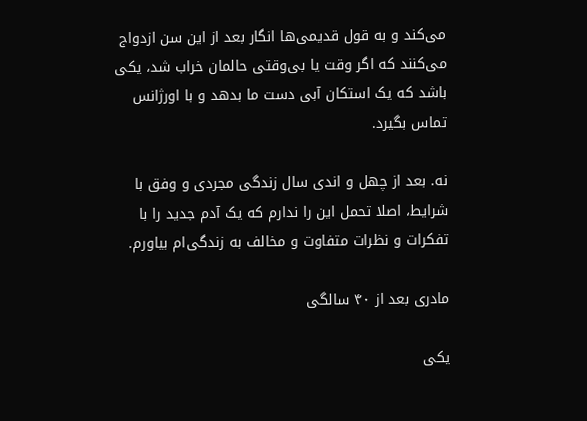می‌کند و به قول قدیمی‌ها انگار بعد از این سن ازدواج می‌کنند که اگر وقت یا بی‌وقتی حالمان خراب شد، یکی باشد که یک استکان آبی دست ما بدهد و با اورژانس تماس بگیرد.

نه. بعد از چهل و اندی سال زندگی مجردی و وفق با شرایط، اصلا تحمل این را ندارم که یک آدم جدید را با تفکرات و نظرات متفاوت و مخالف به زندگی‌ام بیاورم.

مادری بعد از ۴۰ سالگی

یکی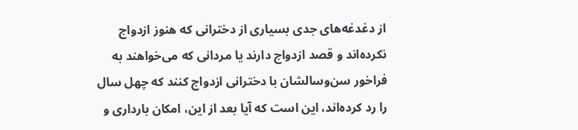از دغدغه‌های جدی بسیاری از دخترانی که هنوز ازدواج نکرده‌اند و قصد ازدواج دارند یا مردانی که می‌خواهند به فراخور سن‌وسالشان با دخترانی ازدواج کنند که چهل سال را رد کرده‌اند، این است که آیا بعد از این، امکان بارداری و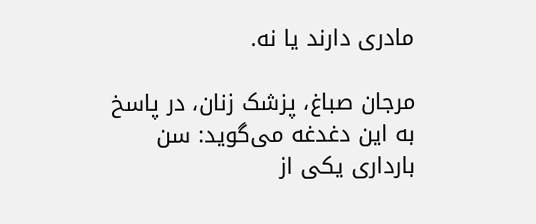مادری دارند یا نه.

مرجان صباغ، پزشک زنان، در پاسخ به این دغدغه می‌گوید: سن بارداری یکی از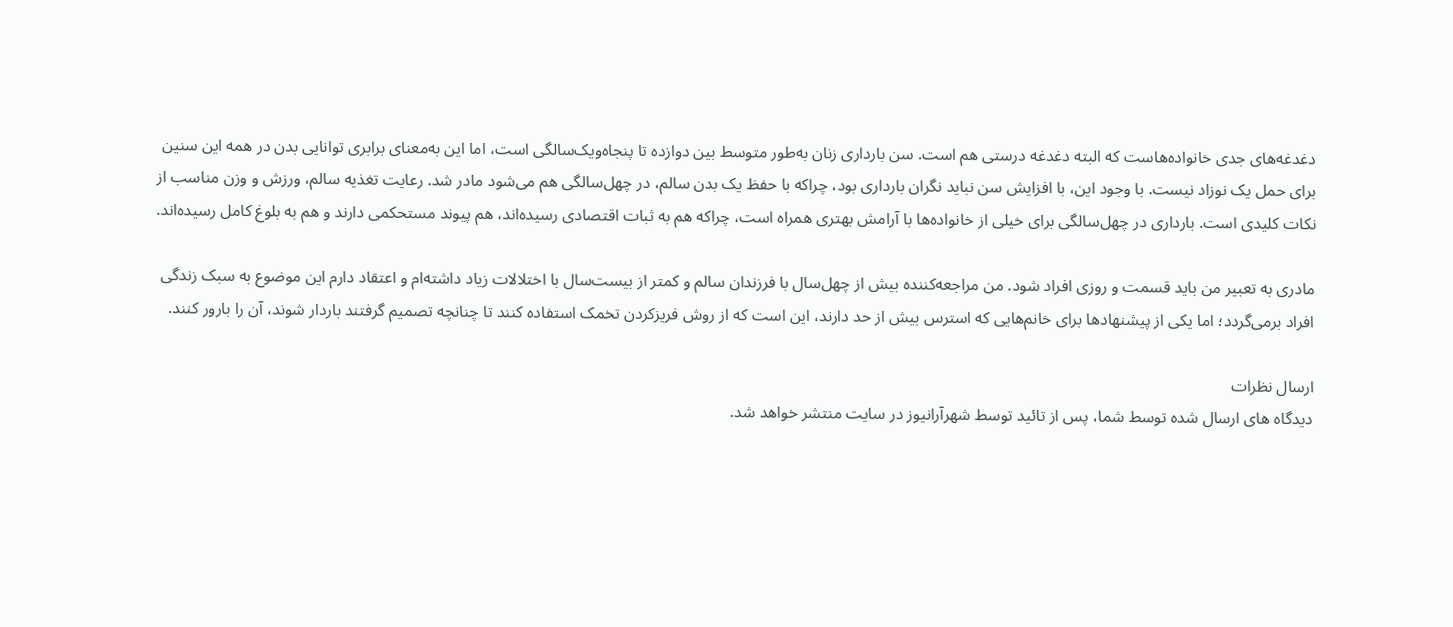دغدغه‌های جدی خانواده‌هاست که البته دغدغه درستی هم است. سن بارداری زنان به‌طور متوسط بین دوازده تا پنجاه‌ویک‌سالگی است، اما این به‌معنای برابری توانایی بدن در همه این سنین برای حمل یک نوزاد نیست. با وجود این، با افزایش سن نباید نگران بارداری بود، چراکه با حفظ یک بدن سالم، در چهل‌سالگی هم می‌شود مادر شد. رعایت تغذیه سالم، ورزش و وزن مناسب از نکات کلیدی است. بارداری در چهل‌سالگی برای خیلی از خانواده‌ها با آرامش بهتری همراه است، چراکه هم به ثبات اقتصادی رسیده‌اند، هم پیوند مستحکمی دارند و هم به بلوغ کامل رسیده‌اند.

مادری به تعبیر من باید قسمت و روزی افراد شود. من مراجعه‌کننده بیش از چهل‌سال با فرزندان سالم و کمتر از بیست‌سال با اختلالات زیاد داشته‌ام و اعتقاد دارم این موضوع به سبک زندگی افراد برمی‌گردد؛ اما یکی از پیشنهاد‌ها برای خانم‌هایی که استرس بیش از حد دارند، این است که از روش فریزکردن تخمک استفاده کنند تا چنانچه تصمیم گرفتند باردار شوند، آن را بارور کنند.

ارسال نظرات
دیدگاه های ارسال شده توسط شما، پس از تائید توسط شهرآرانیوز در سایت منتشر خواهد شد.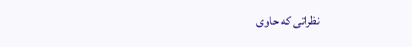نظراتی که حاوی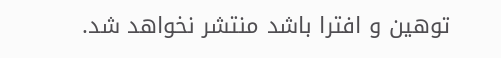توهین و افترا باشد منتشر نخواهد شد.